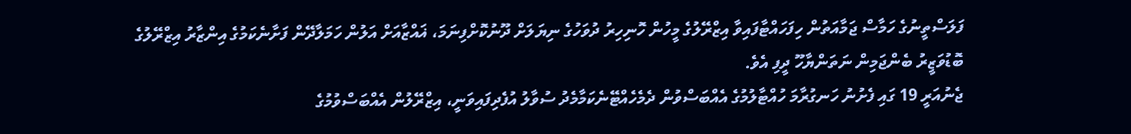ފަލަސްތީނުގެ ހަމާސް ޖަމާއަތުން ހިފަހައްޓާފައިވާ އިޒްރޭލުގެ މީހުން ހޮނިހިރު ދުވަހުގެ ނިޔަލަށް ދޫނުކޮށްފިނަމަ، ޣައްޒާއަށް އަލުން ހަމަލާދޭން ފަށާނެކަމުގެ އިންޒާރު އިޒްރޭލުގެ ބޮޑުވަޒީރު ބެންޖަމިން ނަތަންޔާހޫ ދީފި އެވެ.
ޖެނުއަރީ 19 ގައި ފެށުނު ހަނގުރާމަ ހުއްޓާލުމުގެ އެއްބަސްވުން ދެމެހެއްޓޭނެކަމާމެދު ސުވާލު އުފެދިފައިވަނީ، އިޒްރޭލުން އެއްބަސްވުމުގެ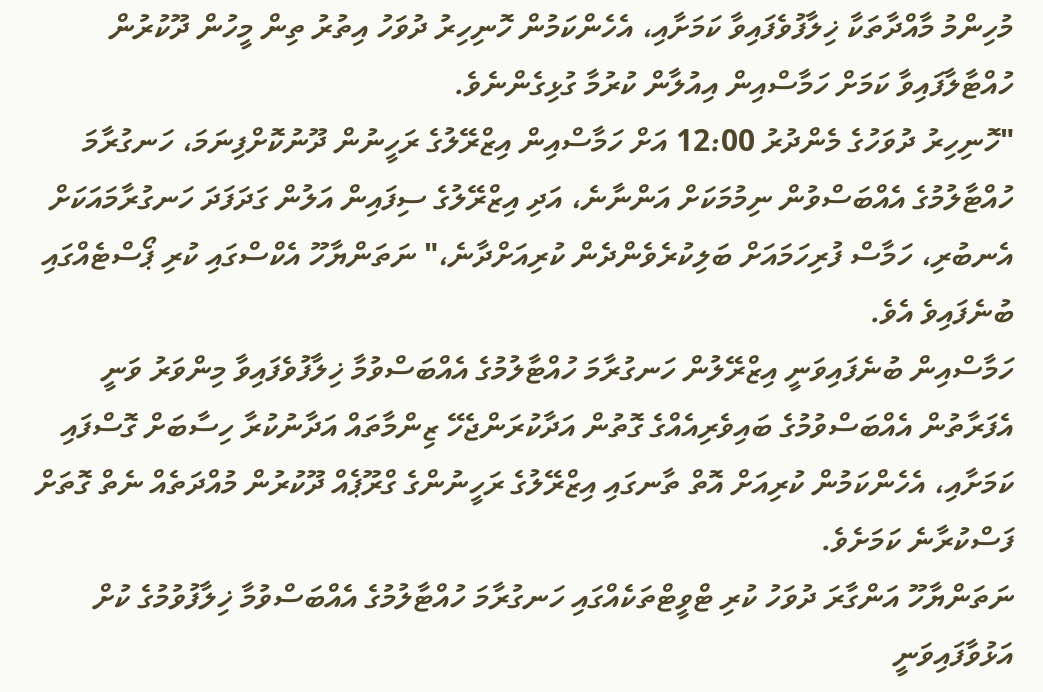މުހިންމު މާއްދާތަކާ ޚިލާފުވެފައިވާ ކަމަށާއި، އެހެންކަމުން ހޮނިހިރު ދުވަހު އިތުރު ތިން މީހުން ދޫކުރުން ހުއްޓާލާފައިވާ ކަމަށް ހަމާސްއިން އިއުލާން ކުރުމާ ގުޅިގެންނެވެ.
"ހޮނިހިރު ދުވަހުގެ މެންދުރު 12:00 އަށް ހަމާސްއިން އިޒްރޭލުގެ ރަހީނުން ދޫނުކޮށްފިނަމަ، ހަނގުރާމަ ހުއްޓާލުމުގެ އެއްބަސްވުން ނިމުމަކަށް އަންނާނެ، އަދި އިޒްރޭލުގެ ސިފައިން އަލުން ގަދަފަދަ ހަނގުރާމައަކަށް އެނބުރި، ހަމާސް ފުރިހަމައަށް ބަލިކުރެވެންދެން ކުރިއަށްދާނެ،" ނަތަންޔާހޫ އެކްސްގައި ކުރި ޕޯސްޓެއްގައި ބުނެފައިވެ އެވެ.
ހަމާސްއިން ބުނެފައިވަނީ އިޒްރޭލުން ހަނގުރާމަ ހުއްޓާލުމުގެ އެއްބަސްވުމާ ޚިލާފުވެފައިވާ މިންވަރު ވަނީ އެފަރާތުން އެއްބަސްވުމުގެ ބައިވެރިއެއްގެ ގޮތުން އަދާކުރަންޖެހޭ ޒިންމާތައް އަދާނުކުރާ ހިސާބަށް ގޮސްފައި ކަމަށާއި، އެހެންކަމުން ކުރިއަށް އޮތް ތާނގައި އިޒްރޭލުގެ ރަހީނުންގެ ގްރޫޕެއް ދޫކުރުން މުއްދަތެއް ނެތް ގޮތަށް ފަސްކުރާނެ ކަމަށެވެ.
ނަތަންޔާހޫ އަންގާރަ ދުވަހު ކުރި ޓްވީޓްތަކެއްގައި ހަނގުރާމަ ހުއްޓާލުމުގެ އެއްބަސްވުމާ ޚިލާފުވުމުގެ ކުށް އަޅުވާފައިވަނީ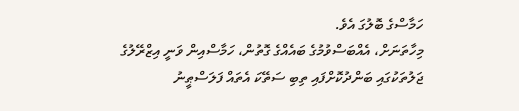ހަމާސްގެ ބޮލުގަ އެވެ.
މިހާތަނަށް، އެއްބަސްވުމުގެ ބައެއްގެ ގޮތުން، ހަމާސްއިން ވަނީ އިޒްރޭލުގެ ޖަލުތަކުގައި ބަންދުކޮށްފައި ތިބި ސަތޭކަ އެތައް ފަލަސްޠީނު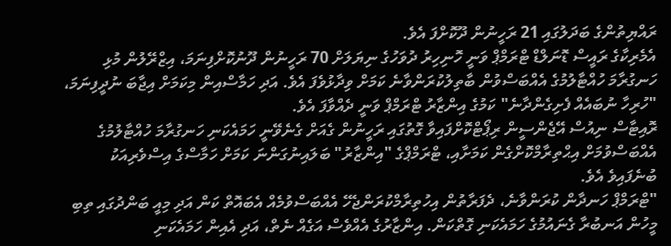ރައްޔިތުންގެ ބަދަލުގައި 21 ރަހީނުން ދޫކޮށްފަ އެވެ.
އެމެރިކާގެ ރައީސް ޑޮނަލްޑް ޓްރަމްޕް ވަނީ ހޮނިހިރު ދުވަހުގެ ނިޔަލަށް 70 ރަހީނުން ދޫނުކޮށްފިނަމަ، އިޒްރޭލުން މުޅި ހަނގުރާމަ ހުއްޓާލުމުގެ އެއްބަސްވުން ބާތިލުކުރަންވާނެ ކަމަށް ވިދާޅުވެފަ އެވެ. އަދި ހަމާސްއިން މިކަމަށް އިޖާބަ ނުދީފިނަމަ، "ހުރިހާ ނުބައެއް ފެށިގެންދާނެ" ކަމުގެ އިންޒާރު ޓްރަމްޕް ވަނީ ދެއްވާފަ އެވެ.
ރޮއިޓާސް ނިއުސް އޭޖެންސީން ރިޕޯޓްކޮށްފައިވާ ގޮތުގައި ރަހީނުން ގެއަށް ގެނެވޭނީ ހަމައެކަނި ހަނގުރާމަ ހުއްޓާލުމުގެ އެއްބަސްވުމަށް އިޙްތިރާމްކޮށްގެން ކަމަށާއި، ޓްރަމްޕްގެ "އިންޒާރު" ބަލައިނުގަންނަ ކަމަށް ހަމާސްގެ އިސްވެރިއަކު ބުނެފައިވެ އެވެ.
"ޓްރަމްޕް ހަނދާން ކުރަންވާނެ، ދެފަރާތުން އިހުތިރާމްކުރަންޖެހޭ އެއްބަސްވުމެއް އެބައޮތް ކަން އަދި މިއީ ބަންދުގައި ތިބި މީހުން އަނބުރާ ގެނައުމުގެ ހަމައެކަނި ގޮތްކަން. އިންޒާރުގެ އެއްވެސް އަގެއް ނެތް، އަދި އެއިން ހަމައެކަނި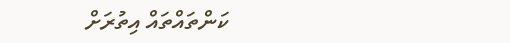ކަންތައްތައް އިތުރަށް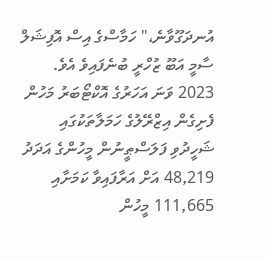އުނދަގޫވާނެ،" ހަމާސްގެ އިސް އޮފިޝަލް ސާމީ އަބޫ ޒުހްރީ ބުނެފައިވެ އެވެ.
2023 ވަނަ އަހަރުގެ އޮކްޓޯބަރު މަހުން ފެށިގެން އިޒްރޭލުގެ ހަމަލާތަކުގައި ޝަހީދުވި ފަލަސްޠީނުން މީހުންގެ އަދަދު 48,219 އަށް އަރާފައިވާ ކަމަށާއި 111,665 މީހުން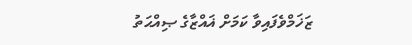ޒަޚަމްވެފައިވާ ކަމަށް ޣައްޒާގެ ޞިއްޙަތު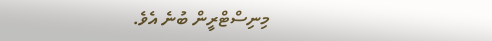މިނިސްޓްރީން ބުނެ އެވެ.